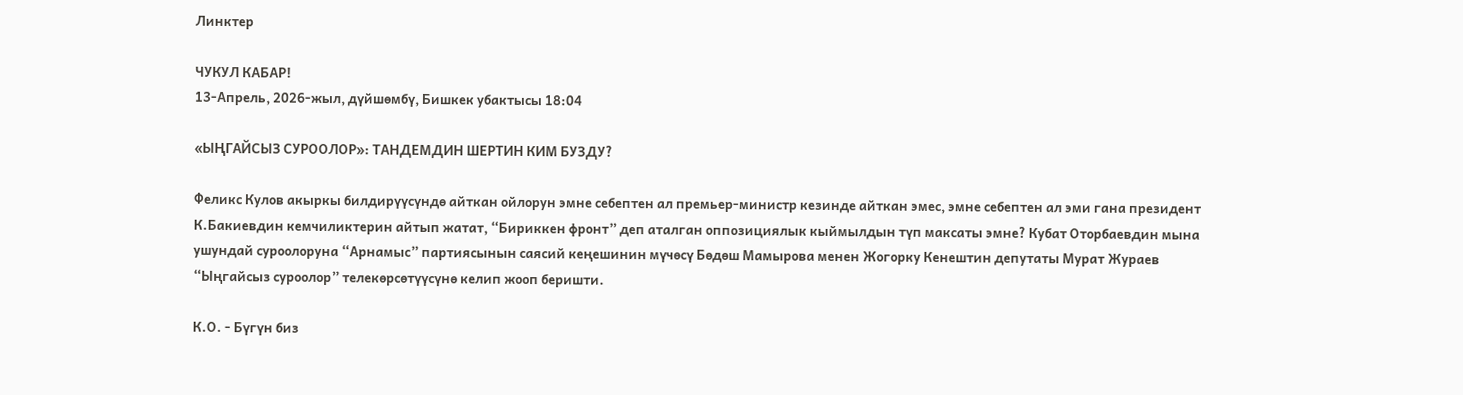Линктер

ЧУКУЛ КАБАР!
13-Апрель, 2026-жыл, дүйшөмбү, Бишкек убактысы 18:04

«ЫҢГАЙСЫЗ СУРООЛОР»: ТАНДЕМДИН ШЕРТИН КИМ БУЗДУ?

Феликс Кулов акыркы билдирүүсүндө айткан ойлорун эмне себептен ал премьер-министр кезинде айткан эмес, эмне себептен ал эми гана президент К.Бакиевдин кемчиликтерин айтып жатат, “Бириккен фронт” деп аталган оппозициялык кыймылдын түп максаты эмне? Кубат Оторбаевдин мына ушундай суроолоруна “Арнамыс” партиясынын саясий кеңешинин мүчөсү Бөдөш Мамырова менен Жогорку Кенештин депутаты Мурат Жураев “Ыңгайсыз суроолор” телекөрсөтүүсүнө келип жооп беришти.

К.О. - Бүгүн биз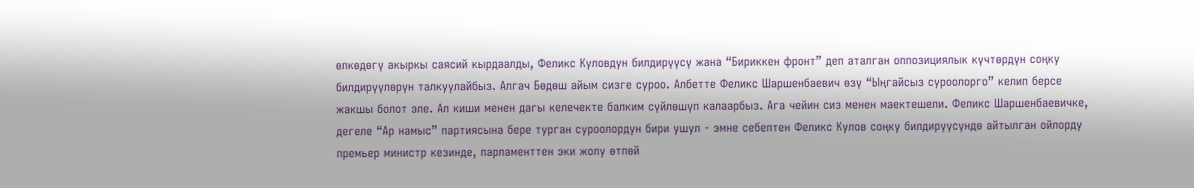өлкөдөгү акыркы саясий кырдаалды, Феликс Куловдун билдирүүсү жана “Бириккен фронт” деп аталган оппозициялык күчтөрдүн соңку билдирүүлөрүн талкуулайбыз. Алгач Бөдөш айым сизге суроо. Албетте Феликс Шаршенбаевич өзү “Ыңгайсыз суроолорго” келип берсе жакшы болот эле. Ал киши менен дагы келечекте балким сүйлөшүп калаарбыз. Ага чейин сиз менен маектешели. Феликс Шаршенбаевичке, дегеле “Ар намыс” партиясына бере турган суроолордун бири ушул - эмне себептен Феликс Кулов соңку билдирүүсүндө айтылган ойлорду премьер министр кезинде, парламенттен эки жолу өтпөй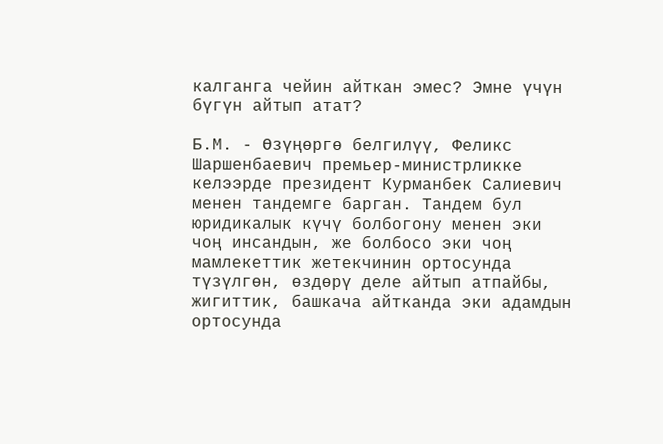калганга чейин айткан эмес? Эмне үчүн бүгүн айтып атат?

Б.М. - Өзүңөргө белгилүү, Феликс Шаршенбаевич премьер-министрликке келээрде президент Курманбек Салиевич менен тандемге барган. Тандем бул юридикалык күчү болбогону менен эки чоң инсандын, же болбосо эки чоң мамлекеттик жетекчинин ортосунда түзүлгөн, өздөрү деле айтып атпайбы, жигиттик, башкача айтканда эки адамдын ортосунда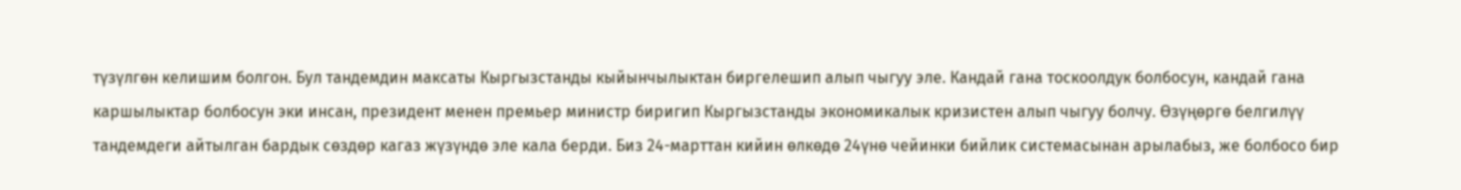түзүлгөн келишим болгон. Бул тандемдин максаты Кыргызстанды кыйынчылыктан биргелешип алып чыгуу эле. Кандай гана тоскоолдук болбосун, кандай гана каршылыктар болбосун эки инсан, президент менен премьер министр биригип Кыргызстанды экономикалык кризистен алып чыгуу болчу. Өзүңөргө белгилүү тандемдеги айтылган бардык сөздөр кагаз жүзүндө эле кала берди. Биз 24-марттан кийин өлкөдө 24үнө чейинки бийлик системасынан арылабыз, же болбосо бир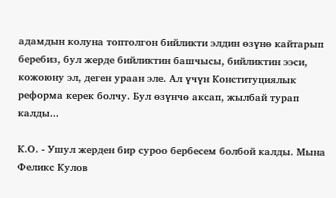адамдын колуна топтолгон бийликти элдин өзүнө кайтарып беребиз, бул жерде бийликтин башчысы, бийликтин ээси, кожоюну эл, деген ураан эле. Ал үчүн Конституциялык реформа керек болчу. Бул өзүнчө аксап, жылбай турап калды...

К.О. - Ушул жерден бир суроо бербесем болбой калды. Мына Феликс Кулов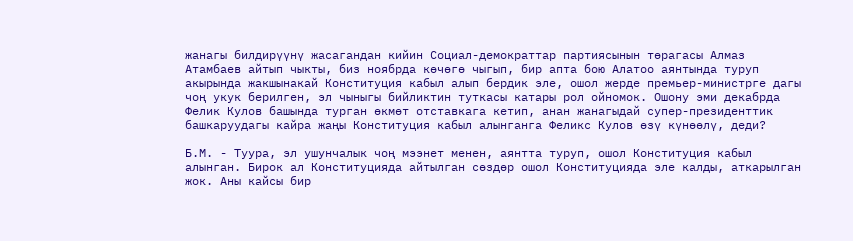жанагы билдирүүнү жасагандан кийин Социал-демократтар партиясынын төрагасы Алмаз Атамбаев айтып чыкты, биз ноябрда көчөгө чыгып, бир апта бою Алатоо аянтында туруп акырында жакшынакай Конституция кабыл алып бердик эле, ошол жерде премьер-министрге дагы чоң укук берилген, эл чыныгы бийликтин туткасы катары рол ойномок. Ошону эми декабрда Фелик Кулов башында турган өкмөт отставкага кетип, анан жанагыдай супер-президенттик башкаруудагы кайра жаңы Конституция кабыл алынганга Феликс Кулов өзү күнөөлү, деди?

Б.М. - Туура, эл ушунчалык чоң мээнет менен, аянтта туруп, ошол Конституция кабыл алынган. Бирок ал Конституцияда айтылган сөздөр ошол Конституцияда эле калды, аткарылган жок. Аны кайсы бир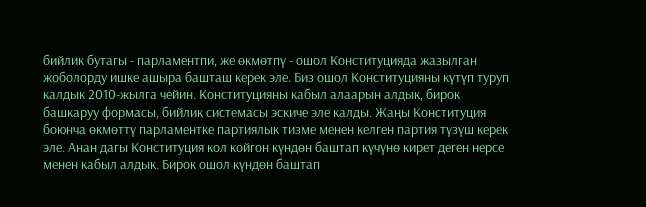бийлик бутагы - парламентпи, же өкмөтпү - ошол Конституцияда жазылган жоболорду ишке ашыра башташ керек эле. Биз ошол Конституцияны күтүп туруп калдык 2010-жылга чейин. Конституцияны кабыл алаарын алдык, бирок башкаруу формасы, бийлик системасы эскиче эле калды. Жаңы Конституция боюнча өкмөттү парламентке партиялык тизме менен келген партия түзүш керек эле. Анан дагы Конституция кол койгон күндөн баштап күчүнө кирет деген нерсе менен кабыл алдык. Бирок ошол күндөн баштап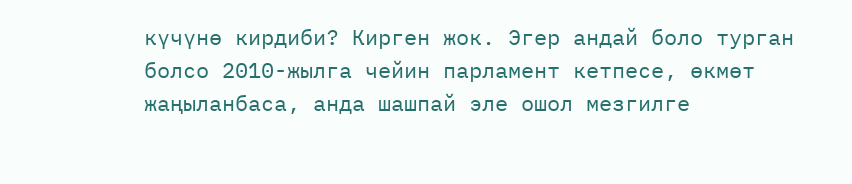күчүнө кирдиби? Кирген жок. Эгер андай боло турган болсо 2010-жылга чейин парламент кетпесе, өкмөт жаңыланбаса, анда шашпай эле ошол мезгилге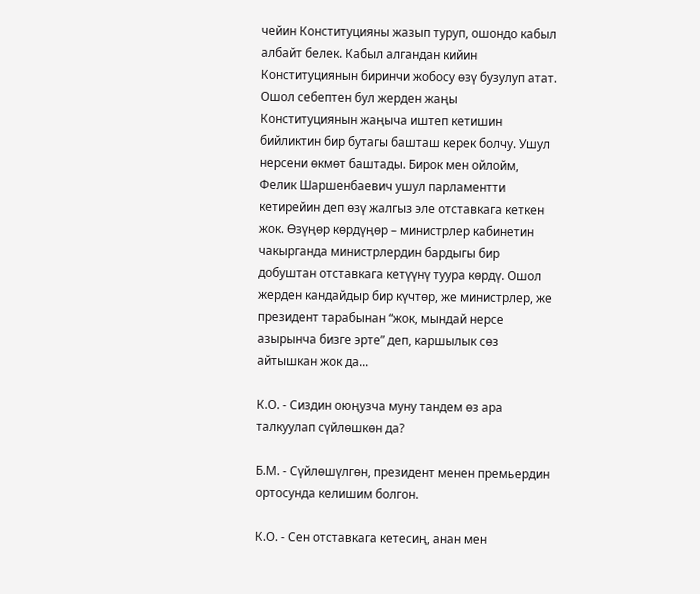чейин Конституцияны жазып туруп, ошондо кабыл албайт белек. Кабыл алгандан кийин Конституциянын биринчи жобосу өзү бузулуп атат. Ошол себептен бул жерден жаңы Конституциянын жаңыча иштеп кетишин бийликтин бир бутагы башташ керек болчу. Ушул нерсени өкмөт баштады. Бирок мен ойлойм, Фелик Шаршенбаевич ушул парламентти кетирейин деп өзү жалгыз эле отставкага кеткен жок. Өзүңөр көрдүңөр – министрлер кабинетин чакырганда министрлердин бардыгы бир добуштан отставкага кетүүнү туура көрдү. Ошол жерден кандайдыр бир күчтөр, же министрлер, же президент тарабынан “жок, мындай нерсе азырынча бизге эрте” деп, каршылык сөз айтышкан жок да...

К.О. - Сиздин оюңузча муну тандем өз ара талкуулап сүйлөшкөн да?

Б.М. - Сүйлөшүлгөн, президент менен премьердин ортосунда келишим болгон.

К.О. - Сен отставкага кетесиң, анан мен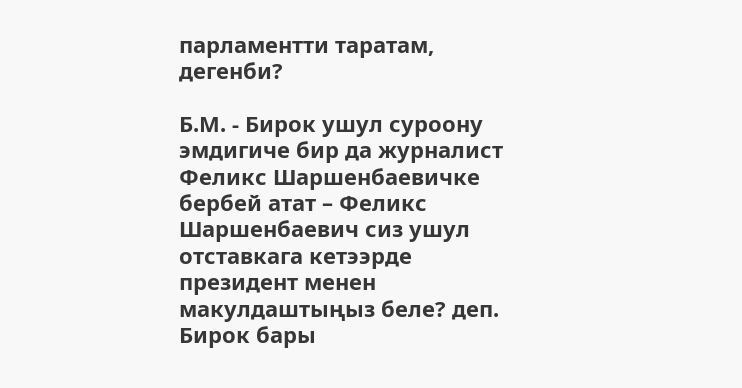парламентти таратам, дегенби?

Б.М. - Бирок ушул суроону эмдигиче бир да журналист Феликс Шаршенбаевичке бербей атат – Феликс Шаршенбаевич сиз ушул отставкага кетээрде президент менен макулдаштыңыз беле? деп. Бирок бары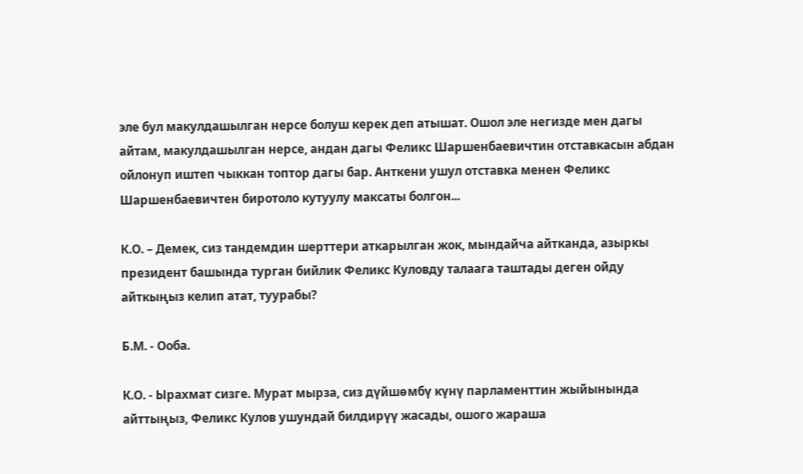эле бул макулдашылган нерсе болуш керек деп атышат. Ошол эле негизде мен дагы айтам, макулдашылган нерсе, андан дагы Феликс Шаршенбаевичтин отставкасын абдан ойлонуп иштеп чыккан топтор дагы бар. Анткени ушул отставка менен Феликс Шаршенбаевичтен биротоло кутуулу максаты болгон...

К.О. – Демек, сиз тандемдин шерттери аткарылган жок, мындайча айтканда, азыркы президент башында турган бийлик Феликс Куловду талаага таштады деген ойду айткыңыз келип атат, туурабы?

Б.М. - Ооба.

К.О. - Ырахмат сизге. Мурат мырза, сиз дүйшөмбү күнү парламенттин жыйынында айттыңыз, Феликс Кулов ушундай билдирүү жасады, ошого жараша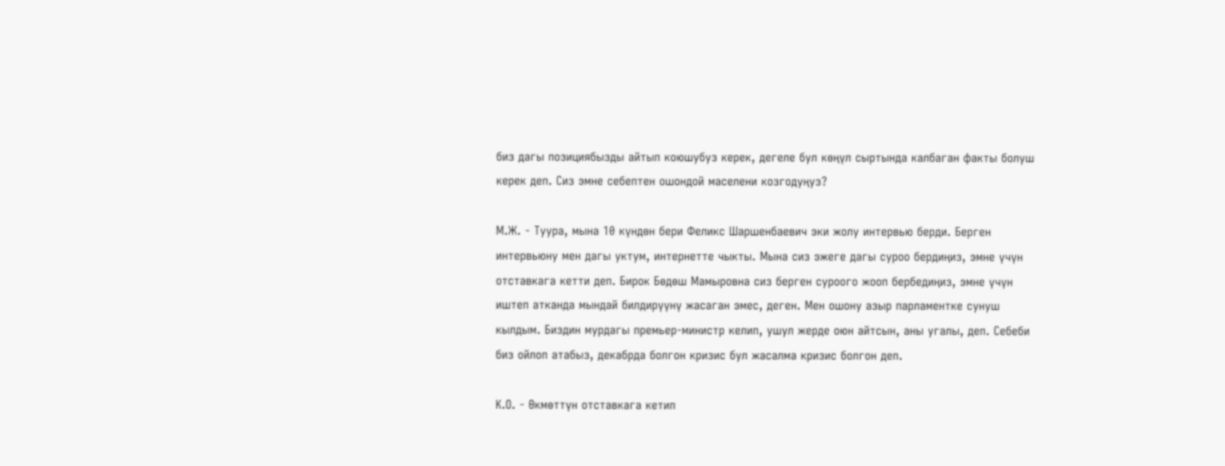биз дагы позициябызды айтып коюшубуз керек, дегеле бул көңүл сыртында калбаган факты болуш керек деп. Сиз эмне себептен ошондой маселени козгодуңуз?

М.Ж. - Туура, мына 10 күндөн бери Феликс Шаршенбаевич эки жолу интервью берди. Берген интервьюну мен дагы уктум, интернетте чыкты. Мына сиз эжеге дагы суроо бердиңиз, эмне үчүн отставкага кетти деп. Бирок Бөдөш Мамыровна сиз берген суроого жооп бербедиңиз, эмне үчүн иштеп атканда мындай билдирүүнү жасаган эмес, деген. Мен ошону азыр парламентке сунуш кылдым. Биздин мурдагы премьер-министр келип, ушул жерде оюн айтсын, аны угалы, деп. Себеби биз ойлоп атабыз, декабрда болгон кризис бул жасалма кризис болгон деп.

К.О. - Өкмөттүн отставкага кетип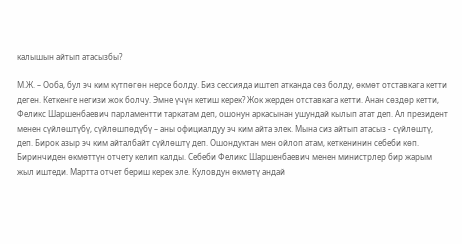калышын айтып атасызбы?

М.Ж. – Ооба, бул эч ким күтпөгөн нерсе болду. Биз сессияда иштеп атканда сөз болду, өкмөт отставкага кетти деген. Кеткенге негизи жок болчу. Эмне үчүн кетиш керек? Жок жерден отставкага кетти. Анан сөздөр кетти, Феликс Шаршенбаевич парламентти таркатам деп, ошонун аркасынан ушундай кылып атат деп. Ал президент менен сүйлөштүбү, сүйлөшпөдүбү – аны официалдуу эч ким айта элек. Мына сиз айтып атасыз - сүйлөштү, деп. Бирок азыр эч ким айталбайт сүйлөштү деп. Ошондуктан мен ойлоп атам, кеткенинин себеби көп. Биринчиден өкмөттүн отчету келип калды. Себеби Феликс Шаршенбаевич менен министрлер бир жарым жыл иштеди. Мартта отчет бериш керек эле. Куловдун өкмөтү андай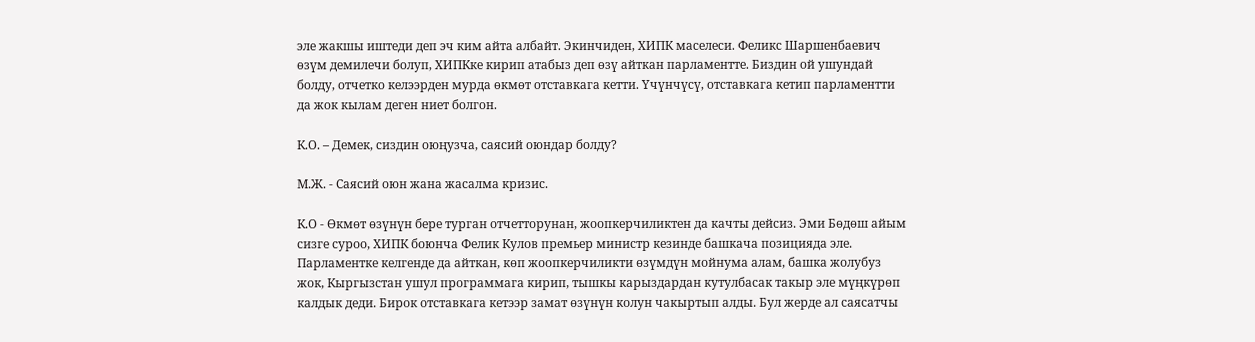эле жакшы иштеди деп эч ким айта албайт. Экинчиден, ХИПК маселеси. Феликс Шаршенбаевич өзүм демилечи болуп, ХИПКке кирип атабыз деп өзү айткан парламентте. Биздин ой ушундай болду, отчетко келээрден мурда өкмөт отставкага кетти. Үчүнчүсү, отставкага кетип парламентти да жок кылам деген ниет болгон.

К.О. – Демек, сиздин оюңузча, саясий оюндар болду?

М.Ж. - Саясий оюн жана жасалма кризис.

К.О - Өкмөт өзүнүн бере турган отчетторунан, жоопкерчиликтен да качты дейсиз. Эми Бөдөш айым сизге суроо, ХИПК боюнча Фелик Кулов премьер министр кезинде башкача позицияда эле. Парламентке келгенде да айткан, көп жоопкерчиликти өзүмдүн мойнума алам, башка жолубуз жок, Кыргызстан ушул программага кирип, тышкы карыздардан кутулбасак такыр эле мүңкүрөп калдык деди. Бирок отставкага кетээр замат өзүнүн колун чакыртып алды. Бул жерде ал саясатчы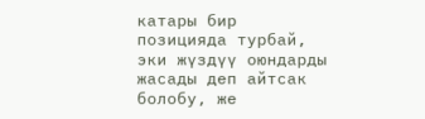катары бир позицияда турбай, эки жүздүү оюндарды жасады деп айтсак болобу, же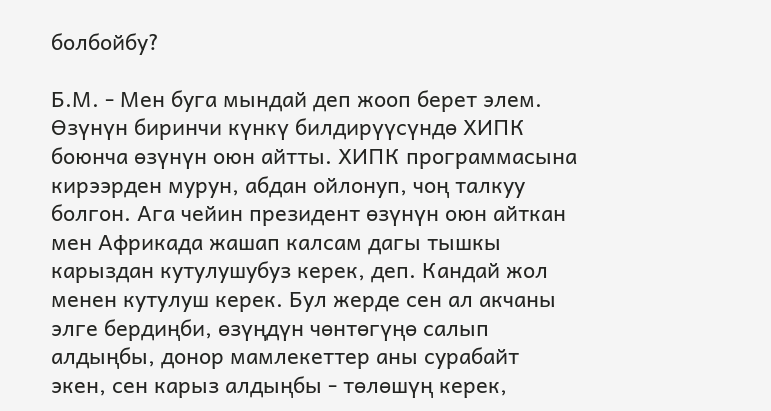болбойбу?

Б.М. - Мен буга мындай деп жооп берет элем. Өзүнүн биринчи күнкү билдирүүсүндө ХИПК боюнча өзүнүн оюн айтты. ХИПК программасына кирээрден мурун, абдан ойлонуп, чоң талкуу болгон. Ага чейин президент өзүнүн оюн айткан мен Африкада жашап калсам дагы тышкы карыздан кутулушубуз керек, деп. Кандай жол менен кутулуш керек. Бул жерде сен ал акчаны элге бердиңби, өзүңдүн чөнтөгүңө салып алдыңбы, донор мамлекеттер аны сурабайт экен, сен карыз алдыңбы - төлөшүң керек,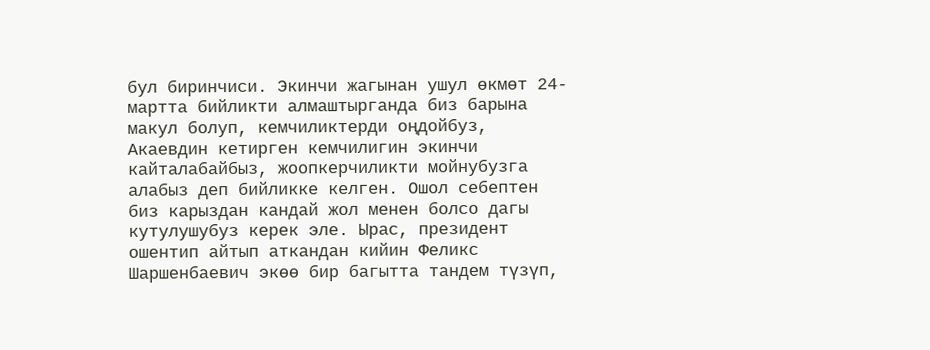бул биринчиси. Экинчи жагынан ушул өкмөт 24-мартта бийликти алмаштырганда биз барына макул болуп, кемчиликтерди оңдойбуз, Акаевдин кетирген кемчилигин экинчи кайталабайбыз, жоопкерчиликти мойнубузга алабыз деп бийликке келген. Ошол себептен биз карыздан кандай жол менен болсо дагы кутулушубуз керек эле. Ырас, президент ошентип айтып аткандан кийин Феликс Шаршенбаевич экөө бир багытта тандем түзүп,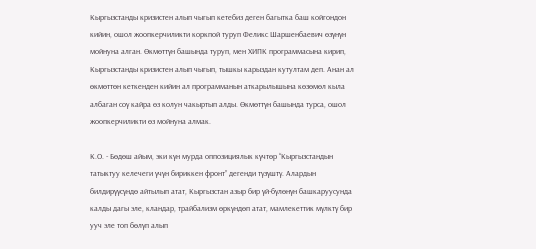Кыргызстанды кризистен алып чыгып кетебиз деген багытка баш койгондон кийин, ошол жоопкерчиликти коркпой туруп Феликс Шаршенбаевич өзүнүн мойнуна алган. Өкмөттүн башында туруп, мен ХИПК программасына кирип, Кыргызстанды кризистен алып чыгып, тышкы карыздан кутултам деп. Анан ал өкмөттөн кеткенден кийин ал программанын аткарылышына көзөмөл кыла албаган соү кайра өз колун чакыртып алды. Өкмөттүн башында турса, ошол жоопкерчиликти өз мойнуна алмак.

К.О. - Бөдөш айым, эки күн мурда оппозициялык күчтөр “Кыргызстандын татыктуу келечеги үчүн бириккен фронт” дегенди түзүштү. Алардын билдирүүсүндө айтылып атат, Кыргызстан азыр бир үй-бүлөнүн башкаруусунда калды дагы эле, кландар, трайбализм өркүндөп атат, мамлекеттик мүлктү бир ууч эле топ бөлүп алып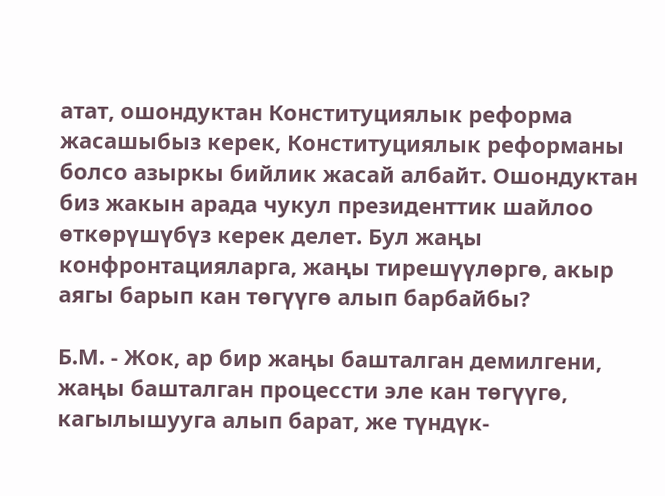атат, ошондуктан Конституциялык реформа жасашыбыз керек, Конституциялык реформаны болсо азыркы бийлик жасай албайт. Ошондуктан биз жакын арада чукул президенттик шайлоо өткөрүшүбүз керек делет. Бул жаңы конфронтацияларга, жаңы тирешүүлөргө, акыр аягы барып кан төгүүгө алып барбайбы?

Б.М. - Жок, ар бир жаңы башталган демилгени, жаңы башталган процессти эле кан төгүүгө, кагылышууга алып барат, же түндүк-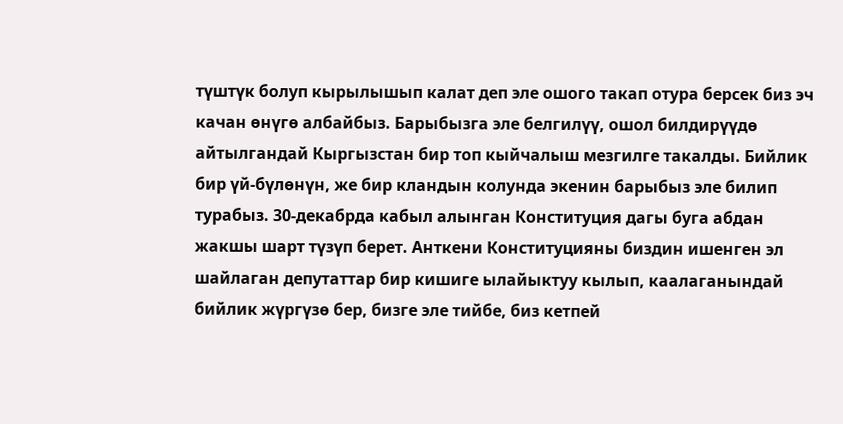түштүк болуп кырылышып калат деп эле ошого такап отура берсек биз эч качан өнүгө албайбыз. Барыбызга эле белгилүү, ошол билдирүүдө айтылгандай Кыргызстан бир топ кыйчалыш мезгилге такалды. Бийлик бир үй-бүлөнүн, же бир кландын колунда экенин барыбыз эле билип турабыз. 30-декабрда кабыл алынган Конституция дагы буга абдан жакшы шарт түзүп берет. Анткени Конституцияны биздин ишенген эл шайлаган депутаттар бир кишиге ылайыктуу кылып, каалаганындай бийлик жүргүзө бер, бизге эле тийбе, биз кетпей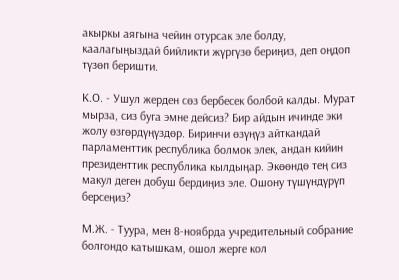акыркы аягына чейин отурсак эле болду, каалагыңыздай бийликти жүргүзө бериңиз, деп оңдоп түзөп беришти.

К.О. - Ушул жерден сөз бербесек болбой калды. Мурат мырза, сиз буга эмне дейсиз? Бир айдын ичинде эки жолу өзгөрдүңүздөр. Биринчи өзүңүз айткандай парламенттик республика болмок элек, андан кийин президенттик республика кылдыңар. Экөөндө тең сиз макул деген добуш бердиңиз эле. Ошону түшүндүрүп берсеңиз?

М.Ж. - Туура, мен 8-ноябрда учредительный собрание болгондо катышкам, ошол жерге кол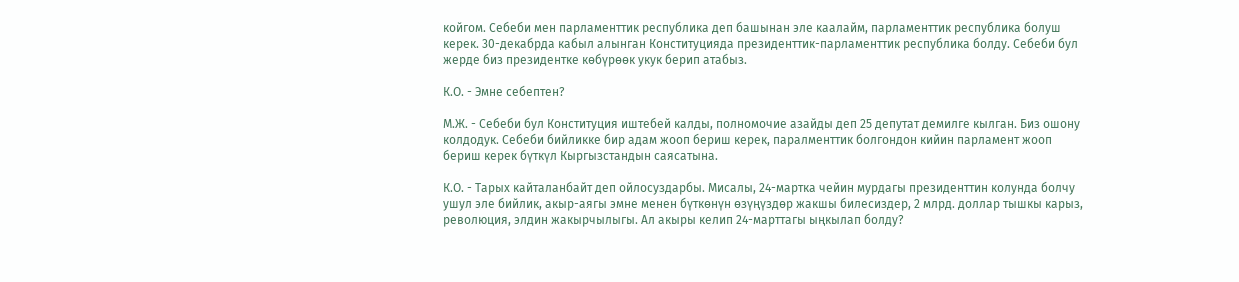койгом. Себеби мен парламенттик республика деп башынан эле каалайм, парламенттик республика болуш керек. 30-декабрда кабыл алынган Конституцияда президенттик-парламенттик республика болду. Себеби бул жерде биз президентке көбүрөөк укук берип атабыз.

К.О. - Эмне себептен?

М.Ж. - Себеби бул Конституция иштебей калды, полномочие азайды деп 25 депутат демилге кылган. Биз ошону колдодук. Себеби бийликке бир адам жооп бериш керек, паралменттик болгондон кийин парламент жооп бериш керек бүткүл Кыргызстандын саясатына.

К.О. - Тарых кайталанбайт деп ойлосуздарбы. Мисалы, 24-мартка чейин мурдагы президенттин колунда болчу ушул эле бийлик, акыр-аягы эмне менен бүткөнүн өзүңүздөр жакшы билесиздер, 2 млрд. доллар тышкы карыз, революция, элдин жакырчылыгы. Ал акыры келип 24-марттагы ыңкылап болду?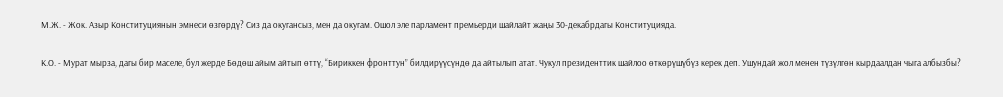М.Ж. - Жок. Азыр Конституциянын эмнеси өзгөрдү? Сиз да окугансыз, мен да окугам. Ошол эле парламент премьерди шайлайт жаңы 30-декабрдагы Конституцияда.

К.О. - Мурат мырза, дагы бир маселе, бул жерде Бөдөш айым айтып өттү, “Бириккен фронттун” билдирүүсүндө да айтылып атат. Чукул президенттик шайлоо өткөрүшүбүз керек деп. Ушундай жол менен түзүлгөн кырдаалдан чыга албызбы?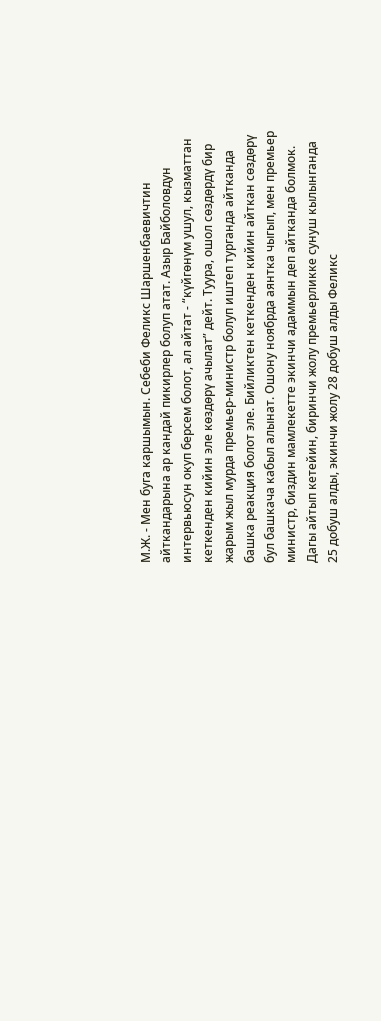М.Ж. - Мен буга каршымын. Себеби Феликс Шаршенбаевичтин айткандарына ар кандай пикирлер болуп атат. Азыр Байболовдун интервьюсун окуп берсем болот, ал айтат - “күйгөнүм ушул, кызматтан кеткенден кийин эле көздөрү ачылат” дейт. Туура, ошол сөздөрдү бир жарым жыл мурда премьер-министр болуп иштеп турганда айтканда башка реакция болот эле. Бийликтен кеткенден кийин айткан сөздөрү бул башкача кабыл алынат. Ошону ноябрда аянтка чыгып, мен премьер министр, биздин мамлекетте экинчи адаммын деп айтканда болмок. Дагы айтып кетейин, биринчи жолу премьерликке сунуш кылынганда 25 добуш алды, экинчи жолу 28 добуш алды Феликс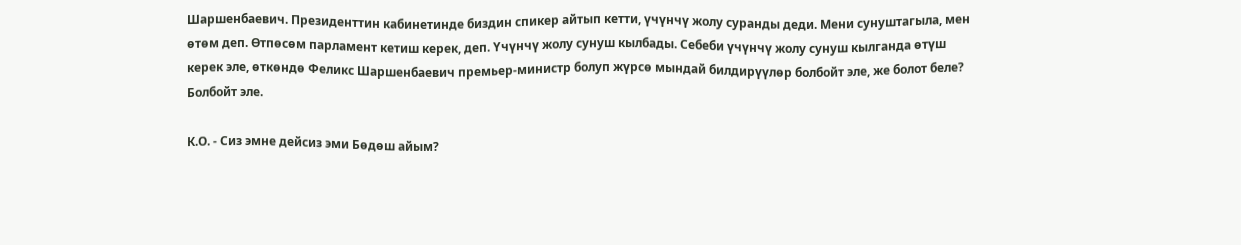Шаршенбаевич. Президенттин кабинетинде биздин спикер айтып кетти, үчүнчү жолу суранды деди. Мени сунуштагыла, мен өтөм деп. Өтпөсөм парламент кетиш керек, деп. Үчүнчү жолу сунуш кылбады. Себеби үчүнчү жолу сунуш кылганда өтүш керек эле, өткөндө Феликс Шаршенбаевич премьер-министр болуп жүрсө мындай билдирүүлөр болбойт эле, же болот беле? Болбойт эле.

К.О. - Сиз эмне дейсиз эми Бөдөш айым?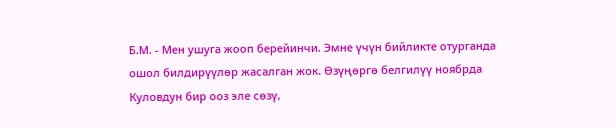Б.М. - Мен ушуга жооп берейинчи. Эмне үчүн бийликте отурганда ошол билдирүүлөр жасалган жок. Өзүңөргө белгилүү ноябрда Куловдун бир ооз эле сөзү,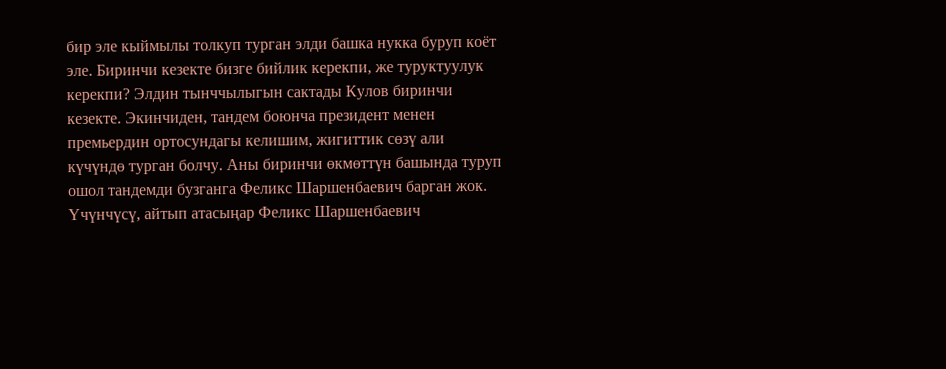бир эле кыймылы толкуп турган элди башка нукка буруп коёт эле. Биринчи кезекте бизге бийлик керекпи, же туруктуулук керекпи? Элдин тынччылыгын сактады Кулов биринчи кезекте. Экинчиден, тандем боюнча президент менен премьердин ортосундагы келишим, жигиттик сөзү али күчүндө турган болчу. Аны биринчи өкмөттүн башында туруп ошол тандемди бузганга Феликс Шаршенбаевич барган жок. Үчүнчүсү, айтып атасыңар Феликс Шаршенбаевич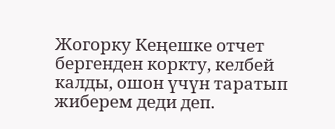Жогорку Кеңешке отчет бергенден коркту, келбей калды, ошон үчүн таратып жиберем деди деп.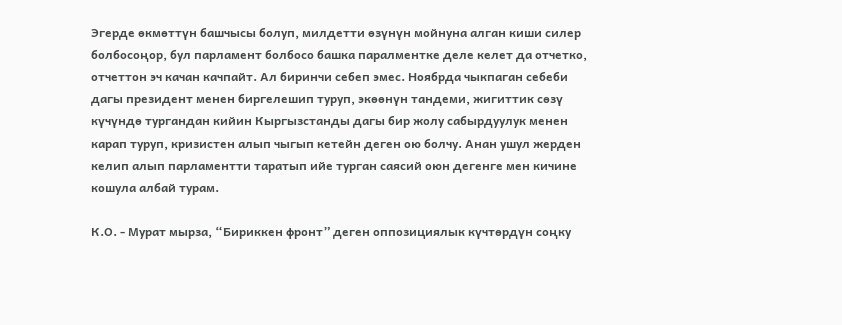Эгерде өкмөттүн башчысы болуп, милдетти өзүнүн мойнуна алган киши силер болбосоңор, бул парламент болбосо башка паралментке деле келет да отчетко, отчеттон эч качан качпайт. Ал биринчи себеп эмес. Ноябрда чыкпаган себеби дагы президент менен биргелешип туруп, экөөнүн тандеми, жигиттик сөзү күчүндө тургандан кийин Кыргызстанды дагы бир жолу сабырдуулук менен карап туруп, кризистен алып чыгып кетейн деген ою болчу. Анан ушул жерден келип алып парламентти таратып ийе турган саясий оюн дегенге мен кичине кошула албай турам.

К.О. - Мурат мырза, “Бириккен фронт” деген оппозициялык күчтөрдүн соңку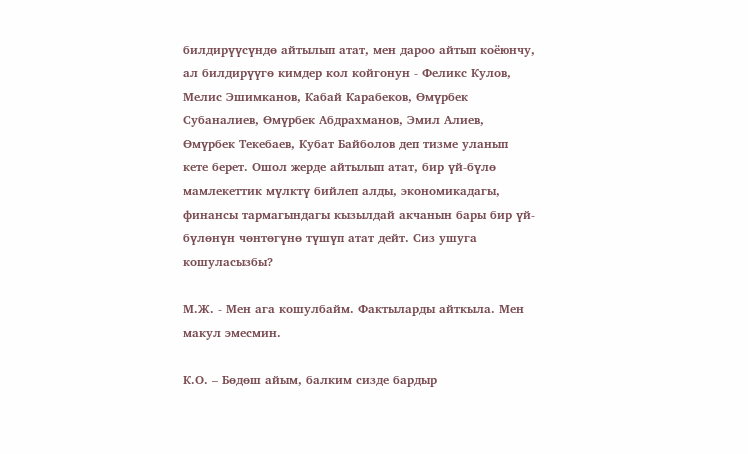билдирүүсүндө айтылып атат, мен дароо айтып коёюнчу, ал билдирүүгө кимдер кол койгонун - Феликс Кулов, Мелис Эшимканов, Кабай Карабеков, Өмүрбек Субаналиев, Өмүрбек Абдрахманов, Эмил Алиев, Өмүрбек Текебаев, Кубат Байболов деп тизме уланып кете берет. Ошол жерде айтылып атат, бир үй-бүлө мамлекеттик мүлктү бийлеп алды, экономикадагы, финансы тармагындагы кызылдай акчанын бары бир үй-бүлөнүн чөнтөгүнө түшүп атат дейт. Сиз ушуга кошуласызбы?

М.Ж. - Мен ага кошулбайм. Фактыларды айткыла. Мен макул эмесмин.

К.О. – Бөдөш айым, балким сизде бардыр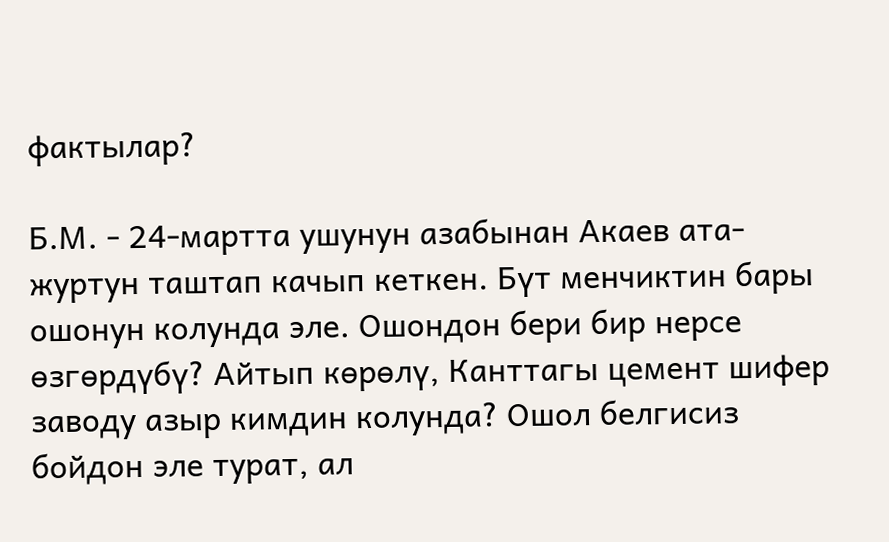фактылар?

Б.М. - 24-мартта ушунун азабынан Акаев ата-журтун таштап качып кеткен. Бүт менчиктин бары ошонун колунда эле. Ошондон бери бир нерсе өзгөрдүбү? Айтып көрөлү, Канттагы цемент шифер заводу азыр кимдин колунда? Ошол белгисиз бойдон эле турат, ал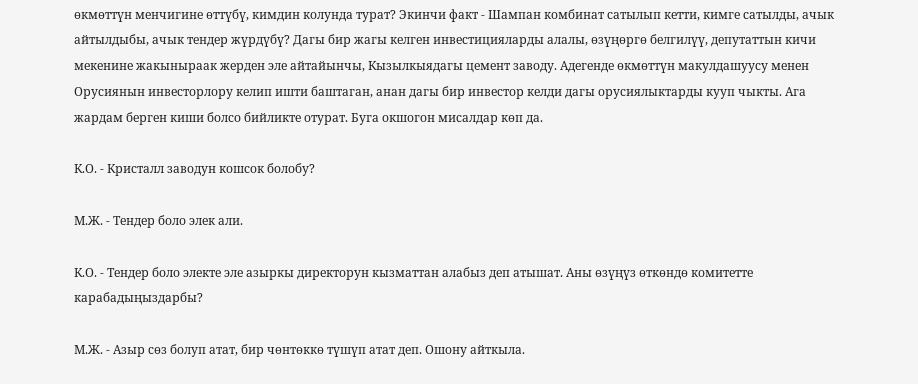өкмөттүн менчигине өттүбү, кимдин колунда турат? Экинчи факт - Шампан комбинат сатылып кетти, кимге сатылды, ачык айтылдыбы, ачык тендер жүрдүбү? Дагы бир жагы келген инвестицияларды алалы, өзүңөргө белгилүү, депутаттын кичи мекенине жакыныраак жерден эле айтайынчы, Кызылкыядагы цемент заводу. Адегенде өкмөттүн макулдашуусу менен Орусиянын инвесторлору келип ишти баштаган, анан дагы бир инвестор келди дагы орусиялыктарды кууп чыкты. Ага жардам берген киши болсо бийликте отурат. Буга окшогон мисалдар көп да.

К.О. - Кристалл заводун кошсок болобу?

М.Ж. - Тендер боло элек али.

К.О. - Тендер боло электе эле азыркы директорун кызматтан алабыз деп атышат. Аны өзүңүз өткөндө комитетте карабадыңыздарбы?

М.Ж. - Азыр сөз болуп атат, бир чөнтөккө түшүп атат деп. Ошону айткыла.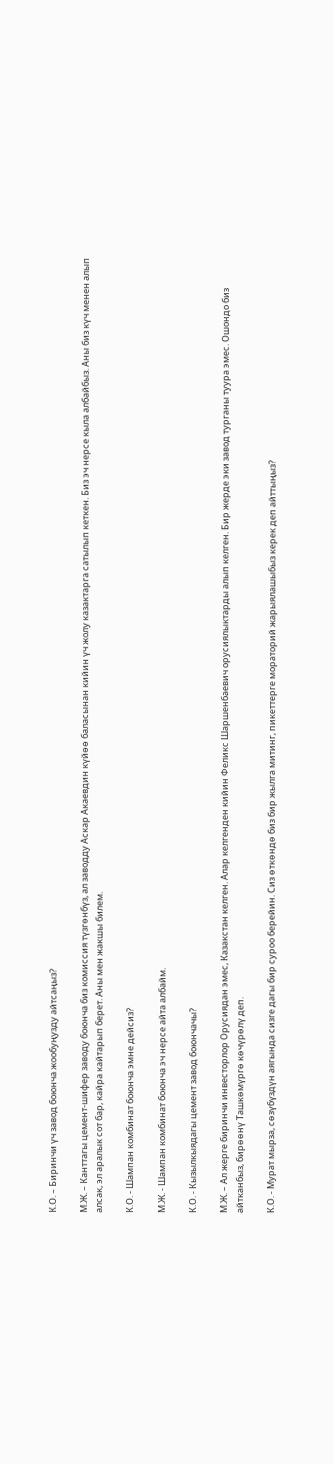К.О. – Биринчи үч завод боюнча жообуңузду айтсаңыз?

М.Ж. – Канттагы цемент-шифер заводу боюнча биз комиссия түзгөнбүз, ал заводду Аскар Акаевдин күйөө баласынан кийин үч жолу казактарга сатылып кеткен. Биз эч нерсе кыла албайбыз. Аны биз күч менен алып алсак, эл аралык сот бар, кайра кайтарып берет. Аны мен жакшы билем.

К.О. - Шампан комбинат боюнча эмне дейсиз?

М.Ж. - Шампан комбинат боюнча эч нерсе айта албайм.

К.О. - Кызылкыядагы цемент завод боюнчачы?

М.Ж. – Ал жерге биринчи инвесторлор Орусиядан эмес, Казакстан келген. Алар келгенден кийин Феликс Шаршенбаевич орусиялыктарды алып келген. Бир жерде эки завод турганы туура эмес. Ошондо биз айтканбыз, бирөөнү Ташкөмүргө көчүрөлү деп.

К.О. - Мурат мырза, сөзүбүздүн аягында сизге дагы бир суроо берейин. Сиз өткөндө биз бир жылга митинг, пикеттерге мораторий жарыялашыбыз керек деп айттыңыз?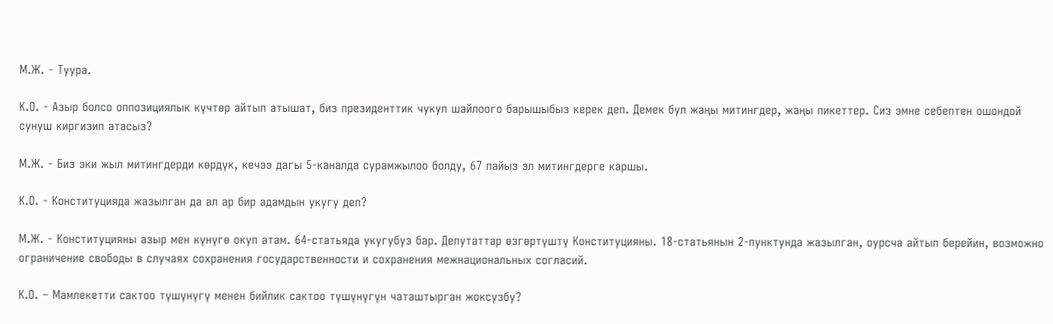М.Ж. - Туура.

К.О. - Азыр болсо оппозициялык күчтөр айтып атышат, биз президенттик чукул шайлоого барышыбыз керек деп. Демек бул жаңы митингдер, жаңы пикеттер. Сиз эмне себептен ошондой сунуш киргизип атасыз?

М.Ж. - Биз эки жыл митингдерди көрдүк, кечээ дагы 5-каналда сурамжылоо болду, 67 пайыз эл митингдерге каршы.

К.О. - Конституцияда жазылган да ал ар бир адамдын укугу деп?

М.Ж. - Конституцияны азыр мен күнүгө окуп атам. 64-статьяда укугубуз бар. Депутаттар өзгөртүштү Конституцияны. 18-статьянын 2-пунктунда жазылган, оурсча айтып берейин, возможно ограничение свободы в случаях сохранения государственности и сохранения межнациональных согласий.

К.О. – Мамлекетти сактоо түшүнүгү менен бийлик сактоо түшүнүгүн чаташтырган жоксузбу?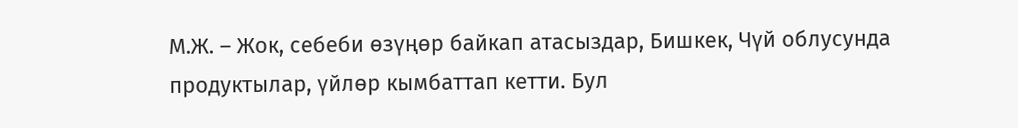М.Ж. – Жок, себеби өзүңөр байкап атасыздар, Бишкек, Чүй облусунда продуктылар, үйлөр кымбаттап кетти. Бул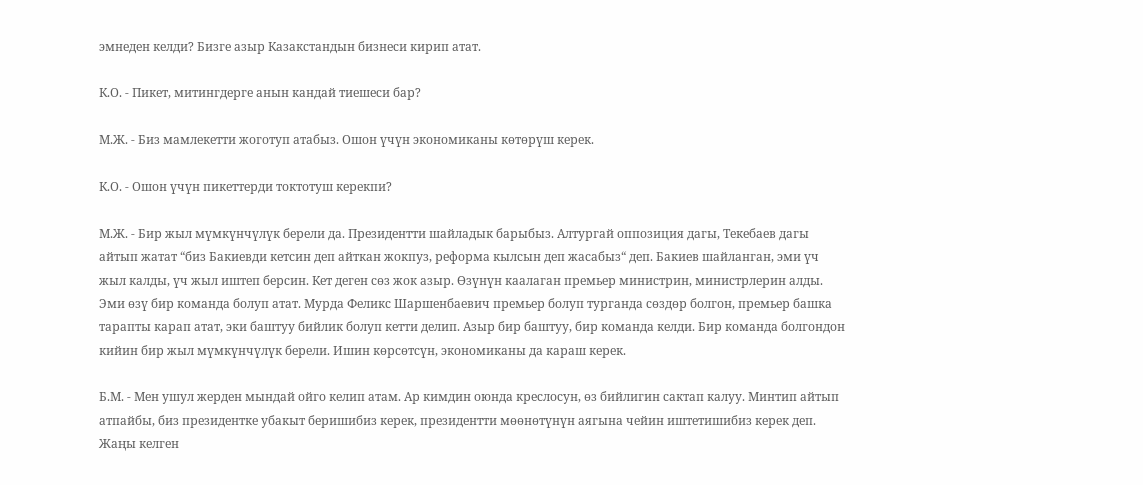эмнеден келди? Бизге азыр Казакстандын бизнеси кирип атат.

К.О. - Пикет, митингдерге анын кандай тиешеси бар?

М.Ж. - Биз мамлекетти жоготуп атабыз. Ошон үчүн экономиканы көтөрүш керек.

К.О. - Ошон үчүн пикеттерди токтотуш керекпи?

М.Ж. - Бир жыл мүмкүнчүлүк берели да. Президентти шайладык барыбыз. Алтургай оппозиция дагы, Текебаев дагы айтып жатат “биз Бакиевди кетсин деп айткан жокпуз, реформа кылсын деп жасабыз“ деп. Бакиев шайланган, эми үч жыл калды, үч жыл иштеп берсин. Кет деген сөз жок азыр. Өзүнүн каалаган премьер министрин, министрлерин алды. Эми өзү бир команда болуп атат. Мурда Феликс Шаршенбаевич премьер болуп турганда сөздөр болгон, премьер башка тарапты карап атат, эки баштуу бийлик болуп кетти делип. Азыр бир баштуу, бир команда келди. Бир команда болгондон кийин бир жыл мүмкүнчүлүк берели. Ишин көрсөтсүн, экономиканы да караш керек.

Б.М. - Мен ушул жерден мындай ойго келип атам. Ар кимдин оюнда креслосун, өз бийлигин сактап калуу. Минтип айтып атпайбы, биз президентке убакыт беришибиз керек, президентти мөөнөтүнүн аягына чейин иштетишибиз керек деп. Жаңы келген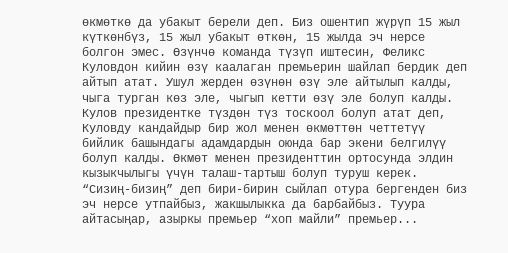өкмөткө да убакыт берели деп. Биз ошентип жүрүп 15 жыл күткөнбүз, 15 жыл убакыт өткөн, 15 жылда эч нерсе болгон эмес. Өзүнчө команда түзүп иштесин, Феликс Куловдон кийин өзү каалаган премьерин шайлап бердик деп айтып атат. Ушул жерден өзүнөн өзү эле айтылып калды, чыга турган көз эле, чыгып кетти өзү эле болуп калды. Кулов президентке түздөн түз тоскоол болуп атат деп, Куловду кандайдыр бир жол менен өкмөттөн четтетүү бийлик башындагы адамдардын оюнда бар экени белгилүү болуп калды. Өкмөт менен президенттин ортосунда элдин кызыкчылыгы үчүн талаш-тартыш болуп туруш керек. “Сизиң-бизиң” деп бири-бирин сыйлап отура бергенден биз эч нерсе утпайбыз, жакшылыкка да барбайбыз. Туура айтасыңар, азыркы премьер “хоп майли” премьер...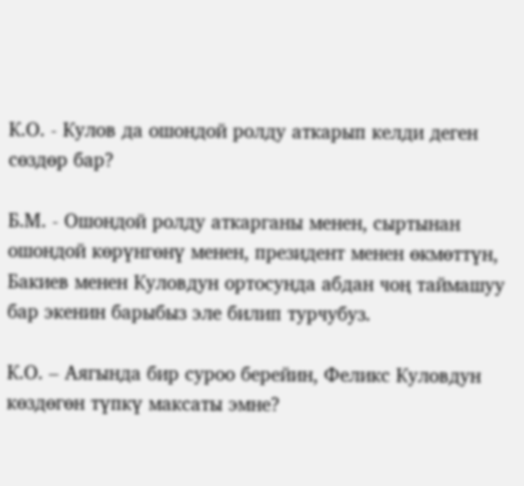К.О. - Кулов да ошондой ролду аткарып келди деген сөздөр бар?

Б.М. - Ошондой ролду аткарганы менен, сыртынан ошондой көрүнгөнү менен, президент менен өкмөттүн, Бакиев менен Куловдун ортосунда абдан чоң таймашуу бар экенин барыбыз эле билип турчубуз.

К.О. – Аягында бир суроо берейин, Феликс Куловдун көздөгөн түпкү максаты эмне?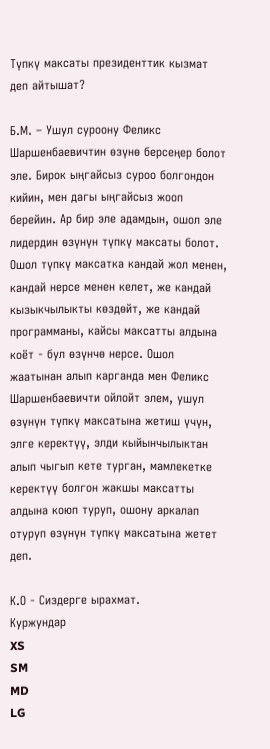Түпкү максаты президенттик кызмат деп айтышат?

Б.М. – Ушул суроону Феликс Шаршенбаевичтин өзүнө берсеңер болот эле. Бирок ыңгайсыз суроо болгондон кийин, мен дагы ыңгайсыз жооп берейин. Ар бир эле адамдын, ошол эле лидердин өзүнүн түпкү максаты болот. Ошол түпкү максатка кандай жол менен, кандай нерсе менен келет, же кандай кызыкчылыкты көздөйт, же кандай программаны, кайсы максатты алдына коёт - бул өзүнчө нерсе. Ошол жаатынан алып карганда мен Феликс Шаршенбаевичти ойлойт элем, ушул өзүнүн түпкү максатына жетиш үчүн, элге керектүү, элди кыйынчылыктан алып чыгып кете турган, мамлекетке керектүү болгон жакшы максатты алдына коюп туруп, ошону аркалап отуруп өзүнүн түпкү максатына жетет деп.

К.О - Сиздерге ырахмат.
Куржундар
XS
SM
MD
LG